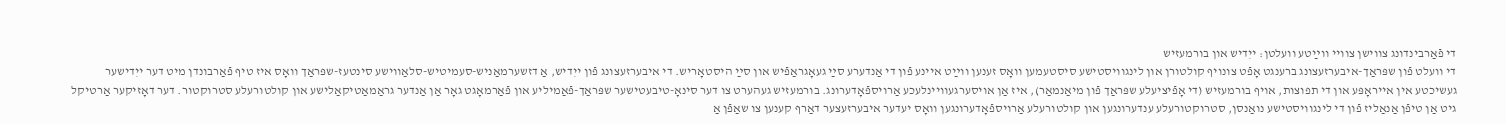די פֿאַרבינדונג צווישן צוויי ווײַטע וועלטן: ייִדיש און בורמעזיש
די וועלט פֿון שפּראַך-איבערזעצונג ברענגט אָפֿט צונויף קולטורן און לינגוויסטישע סיסטעמען וואָס זענען ווײַט איינע פֿון די אַנדערע סײַ געאָגראַפֿיש און סײַ היסטאָריש. די איבערזעצונג פֿון ייִדיש, אַ דזשערמאַניש-סעמיטיש-סלאַווישע סינטעז-שפּראַך וואָס איז טיף פֿאַרבונדן מיט דער ייִדישער געשיכטע אין אייראָפּע און די תפוצות, אויף בורמעזיש (די אָפֿיציעלע שפּראַך פֿון מיאַנמאַר), איז אַן אויסערגעוויינלעכע אַרויספֿאָדערונג. בורמעזיש געהערט צו דער סינאָ-טיבעטישער שפּראַך-פֿאַמיליע און פֿאַרמאָגט גאָר אַן אַנדער גראַמאַטיקאַלישע און קולטורעלע סטרוקטור. דער דאָזיקער אַרטיקל גיט אַן טיפֿן אַנאַליז פֿון די לינגוויסטישע נואַנסן, סטרוקטורעלע ענדערונגען און קולטורעלע אַרויספֿאָדערונגען וואָס יעדער איבערזעצער דאַרף קענען צו שאַפֿן אַ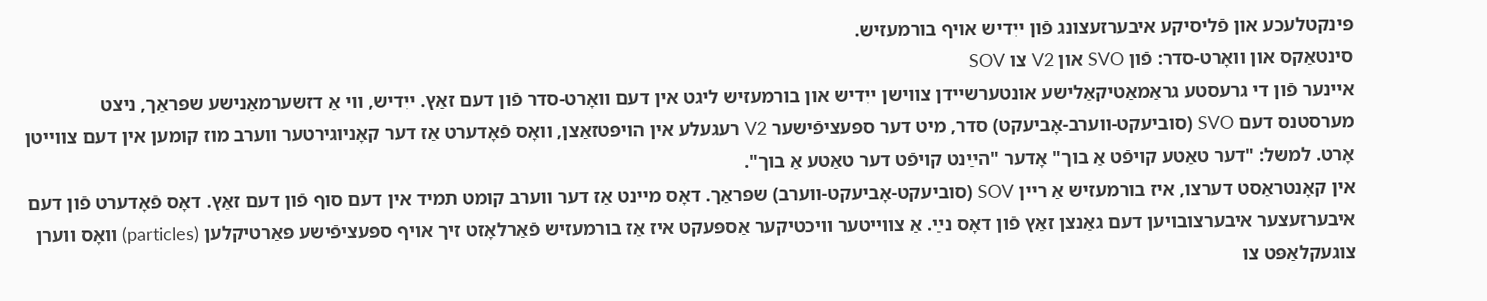פּינקטלעכע און פֿליסיקע איבערזעצונג פֿון ייִדיש אויף בורמעזיש.
סינטאַקס און וואָרט-סדר: פֿון SVO און V2 צו SOV
איינער פֿון די גרעסטע גראַמאַטיקאַלישע אונטערשיידן צווישן ייִדיש און בורמעזיש ליגט אין דעם וואָרט-סדר פֿון דעם זאַץ. ייִדיש, ווי אַ דזשערמאַנישע שפּראַך, ניצט מערסטנס דעם SVO (סוביעקט-ווערב-אָביעקט) סדר, מיט דער ספּעציפֿישער V2 רעגעלע אין הויפּטזאַצן, וואָס פֿאָדערט אַז דער קאָניוגירטער ווערב מוז קומען אין דעם צווייטן אָרט. למשל: "דער טאַטע קויפֿט אַ בוך" אָדער "הײַנט קויפֿט דער טאַטע אַ בוך".
אין קאָנטראַסט דערצו, איז בורמעזיש אַ ריין SOV (סוביעקט-אָביעקט-ווערב) שפּראַך. דאָס מיינט אַז דער ווערב קומט תמיד אין דעם סוף פֿון דעם זאַץ. דאָס פֿאָדערט פֿון דעם איבערזעצער איבערצובויען דעם גאַנצן זאַץ פֿון דאָס נײַ. אַ צווייטער וויכטיקער אַספּעקט איז אַז בורמעזיש פֿאַרלאָזט זיך אויף ספּעציפֿישע פּאַרטיקלען (particles) וואָס ווערן צוגעקלאַפּט צו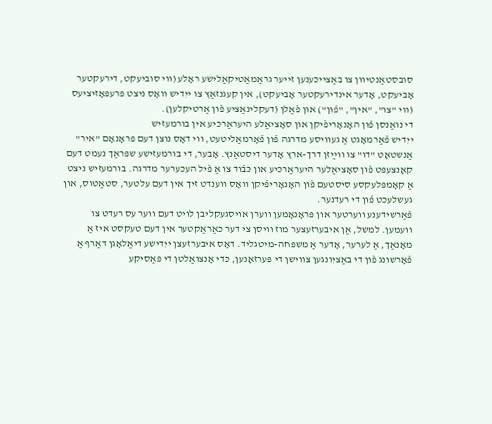סובסטאַנטיוון צו באַצייכענען זייער גראַמאַטיקאַלישע ראָלע (ווי סוביעקט, דירעקטער אָביעקט, אָדער אינדירעקטער אָביעקט), אין קעגנזאַץ צו ייִדיש וואָס ניצט פּרעפּאָזיציעס (ווי "צו", "אין", "פֿון") און פֿאַלן (דעקלינאַציע פֿון אַרטיקלען).
די נואַנסן פֿון האָנאָריפֿיקן און סאָציאַלע היעראַרכיע אין בורמעזיש
ייִדיש פֿאַרמאָגט אַ געוויסע מדרגה פֿון פֿאָרמאַליטעט, ווי דאָס נוצן דעם פּראָנאָם "איר" אַנשטאָט "דו" צו ווײַזן דרך-ארץ אָדער דיסטאַנץ. אָבער, די בורמעזישע שפּראַך נעמט דעם קאָנצעפּט פֿון סאָציאַלער היעראַרכיע און כּבֿוד צו אַ פֿיל העכערער מדרגה. בורמעזיש ניצט אַ קאָמפּלעקסע סיסטעם פֿון האָנאָריפֿיקן וואָס ווענדט זיך אין דעם עלטער, סטאַטוס, און געשלעכט פֿון די רעדנער.
פֿאַרשידענע ווערטער און פּראָנאָמען ווערן אויסגעקליבן לויט דעם ווער עס רעדט צו וועמען. למשל, אַן איבערזעצער מוז וויסן צי דער כאַראַקטער אין דעם טעקסט איז אַ מאָנאַך, אַ לערער, אָדער אַ משפּחה-מיטגליד. דאָס איבערזעצן ייִדישע דיאַלאָגן דאַרף אַ פֿאָרשונג פֿון די באַציִונגען צווישן די פּערזאָנען, כּדי אָנצואַלטן די פּאַסיקע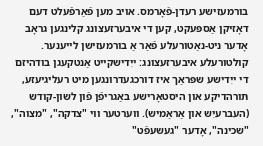בורמעזישע רעדן-פֿאָרמס. אויב מען פֿאַרפֿעלט דעם דאָזיקן אַספּעקט, קען די איבערזעצונג קלינגען גראָב אָדער ניט-נאַטורעלע פֿאַר אַ בורמעזישן לייענער.
קולטורעלע איבערזעצונג: ייִדישקייט אַנטקעגן בודהיזם
די ייִדישע שפּראַך איז דורכגעדרונגען מיט רעליגיעזע, תּורהדיקע און היסטאָרישע באַגריפֿן פֿון לשון-קודש (העברעיִש און אַראַמיש). ווערטער ווי "צדקה", "מצוה", "שכינה", אָדער "געשעפֿט"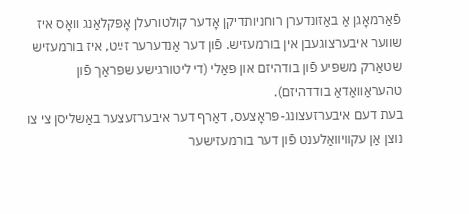פֿאַרמאָגן אַ באַזונדערן רוחניותדיקן אָדער קולטורעלן אָפּקלאַנג וואָס איז שווער איבערצוגעבן אין בורמעזיש. פֿון דער אַנדערער זײַט, איז בורמעזיש שטאַרק משפּיע פֿון בודהיזם און פּאַלי (די ליטורגישע שפּראַך פֿון טהעראַוואַדאַ בודדהיזם).
בעת דעם איבערזעצונג-פּראָצעס, דאַרף דער איבערזעצער באַשליסן צי צו נוצן אַן עקוויוואַלענט פֿון דער בורמעזישער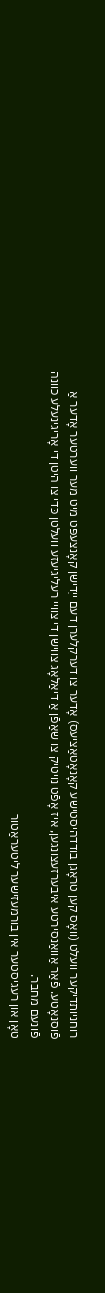רוחניותדיקער וועלט (וואָס קען טראָגן בודדהיסטישע קאָנאָטאַציעס) אָדער צו דערקלערן דעם ייִדישן קאָנצעפּט מיט מער ווערטער אָדער אַ פֿוסנאָטע. פֿאַר אַוואַנסירטע איבערזעצונגען, איז אָפֿט נויטיק צו שאַפֿן אַ דיאַלאָג צווישן די צוויי רעליגיעזע וועלטן כּדי צו היטן די אָריגינעלע כוונה פֿונעם מחבר.
טאָן און רעגיסטער אין בורמעזישער ליטעראַטור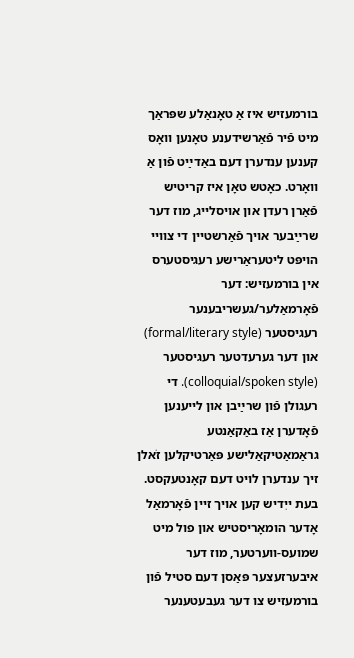בורמעזיש איז אַ טאָנאַלע שפּראַך מיט פֿיר פֿאַרשידענע טאָנען וואָס קענען ענדערן דעם באַדײַט פֿון אַ וואָרט. כאָטש טאָן איז קריטיש פֿאַרן רעדן און אויסלייג, מוז דער שרײַבער אויך פֿאַרשטיין די צוויי הויפּט ליטעראַרישע רעגיסטערס אין בורמעזיש: דער פֿאָרמאַלער/געשריבענער רעגיסטער (formal/literary style) און דער גערעדטער רעגיסטער (colloquial/spoken style). די רעגולן פֿון שרײַבן און לייענען פֿאָדערן אַז באַקאַנטע גראַמאַטיקאַלישע פּאַרטיקלען זֹאלן זיך ענדערן לויט דעם קאָנטעקסט. בעת ייִדיש קען אויך זיין פֿאָרמאַל אָדער הומאָריסטיש און פול מיט שמועס-ווערטער, מוז דער איבערזעצער פּאַסן דעם סטיל פֿון בורמעזיש צו דער געבעטענער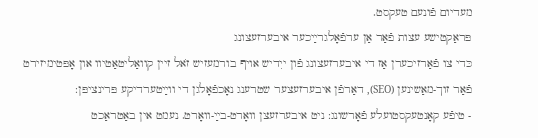מעדיום פֿונעם טעקסט.
פּראַקטישע עצות פֿאַר אַן ערפֿאָלגרײַכער איבערזעצונג
כּדי צו פֿאַרזיכערן אַז די איבערזעצונג פֿון ייִדיש אויף בורמעזיש זֹאל זיין קוואַליטאַטיוו און אָפּטימיזירט פֿאַר זוך-מאַשינען (SEO), דאַרפֿן איבערזעצער שטרענג נאָכפֿאָלגן די ווײַטערדיקע פּרינציפּן:
- טיפֿע קאָנטעקסטועלע פֿאָרשונג: ניט איבערזעצן וואָרט-בײַ-וואָרט. נעמט אין באַטראַכט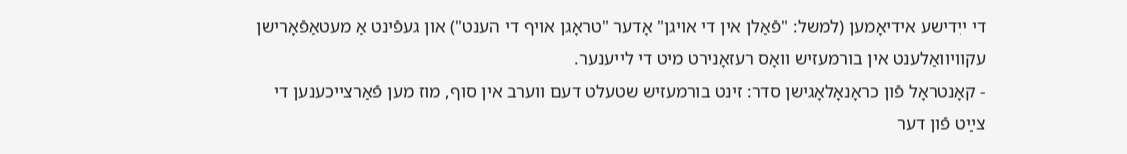די ייִדישע אידיאָמען (למשל: "פֿאַלן אין די אויגן" אָדער "טראָגן אויף די הענט") און געפֿינט אַ מעטאַפֿאָרישן עקוויוואַלענט אין בורמעזיש וואָס רעזאָנירט מיט די לייענער.
- קאָנטראָל פֿון כראָנאָלאָגישן סדר: זינט בורמעזיש שטעלט דעם ווערב אין סוף, מוז מען פֿאַרצייכענען די צײַט פֿון דער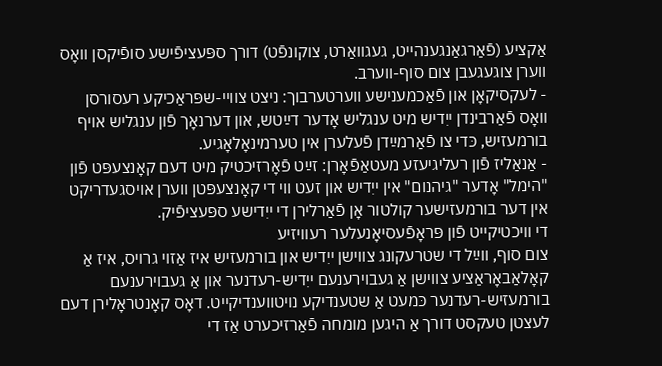אַקציע (פֿאַרגאַנגענהייט, געגוואַרט, צוקונפֿט) דורך ספּעציפֿישע סופֿיקסן וואָס ווערן צוגעגעבן צום סוף-ווערב.
- לעקסיקאָן און פֿאַכמענישע ווערטערבוך: ניצט צוויי-שפּראַכיקע רעסורסן וואָס פֿאַרבינדן ייִדיש מיט ענגליש אָדער דײַטש, און דערנאָך פֿון ענגליש אויף בורמעזיש, כּדי צו פֿאַרמײַדן פֿעלערן אין טערמינאָלאָגיע.
- אַנאַליז פֿון רעליגיעזע מעטאַפֿאָרן: זײַט פֿאָרזיכטיק מיט דעם קאָנצעפּט פֿון "הימל" אָדער "גיהנום" אין ייִדיש און זעט ווי די קאָנצעפּטן ווערן אויסגעדריקט אין דער בורמעזישער קולטור אָן פֿאַרלירן די ייִדישע ספּעציפֿיק.
די וויכטיקייט פֿון פּראָפֿעסיאָנעלער רעוויזיע
צום סוף, ווײַל די שטרעקונג צווישן ייִדיש און בורמעזיש איז אַזוי גרויס, איז אַ קאָלאַבאָראַציע צווישן אַ געבוירענעם ייִדיש-רעדנער און אַ געבוירענעם בורמעזיש-רעדנער כּמעט אַ שטענדיקע נויטווענדיקייט. דאָס קאָנטראָלירן דעם לעצטן טעקסט דורך אַ היגען מומחה פֿאַרזיכערט אַז די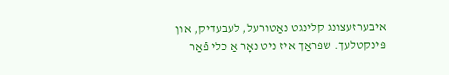איבערזעצונג קלינגט נאַטורעל, לעבעדיק, און פּינקטלעך. שפּראַך איז ניט נאָר אַ כלי פֿאַר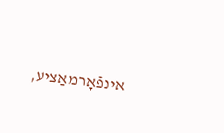אינפֿאָרמאַציע,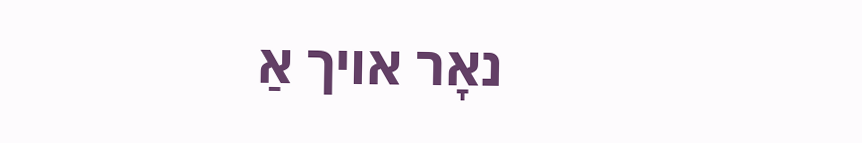נאָר אויך אַ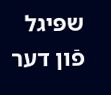שפּיגל פֿון דער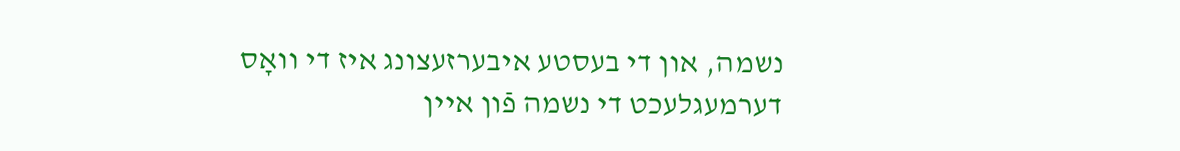נשמה, און די בעסטע איבערזעצונג איז די וואָס דערמעגלעכט די נשמה פֿון איין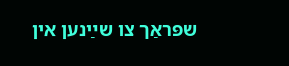שפּראַך צו שײַנען אין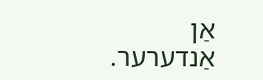אַן אַנדערער.